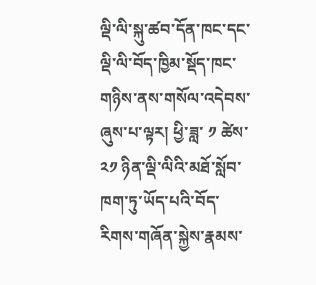ལྡི་ལི་སྐུ་ཚབ་དོན་ཁང་དང་ལྡི་ལི་བོད་ཁྱིམ་སྡོད་ཁང་གཉིས་ནས་གསོལ་འདེབས་ཞུས་པ་ལྟར། ཕྱི་ཟླ་ ༡ ཚེས་ ༢༡ ཉིན་ལྡི་ལིའི་མཐོ་སློབ་ཁག་ཏུ་ཡོད་པའི་བོད་རིགས་གཞོན་སྐྱེས་རྣམས་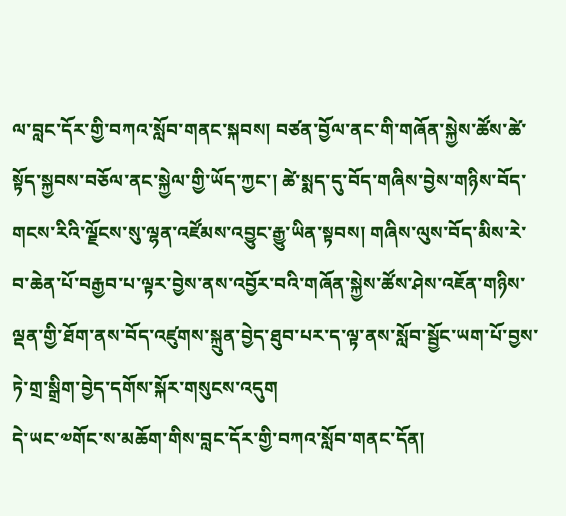ལ་བླང་དོར་གྱི་བཀའ་སློབ་གནང་སྐབས། བཙན་བྱོལ་ནང་གི་གཞོན་སྐྱེས་ཚོས་ཚེ་སྟོད་སྐྱབས་བཅོལ་ནང་སྐྱེལ་གྱི་ཡོད་ཀྱང་། ཚེ་སྨད་དུ་བོད་གཞིས་བྱེས་གཉིས་བོད་གངས་རིའི་ལྗོངས་སུ་ལྷན་འཛོམས་འབྱུང་རྒྱུ་ཡིན་སྟབས། གཞིས་ལུས་བོད་མིས་རེ་བ་ཆེན་པོ་བརྒྱབ་པ་ལྟར་བྱེས་ནས་འབྱོར་བའི་གཞོན་སྐྱེས་ཚོས་ཤེས་འཇོན་གཉིས་ལྡན་གྱི་ཐོག་ནས་བོད་འཛུགས་སྐྲུན་བྱེད་ཐུབ་པར་ད་ལྟ་ནས་སློབ་སྦྱོང་ཡག་པོ་བྱས་ཏེ་གྲ་སྒྲིག་བྱེད་དགོས་སྐོར་གསུངས་འདུག
དེ་ཡང་༧གོང་ས་མཆོག་གིས་བླང་དོར་གྱི་བཀའ་སློབ་གནང་དོན།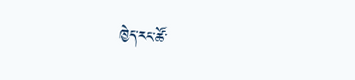ཁྱེད་རང་ཚོ་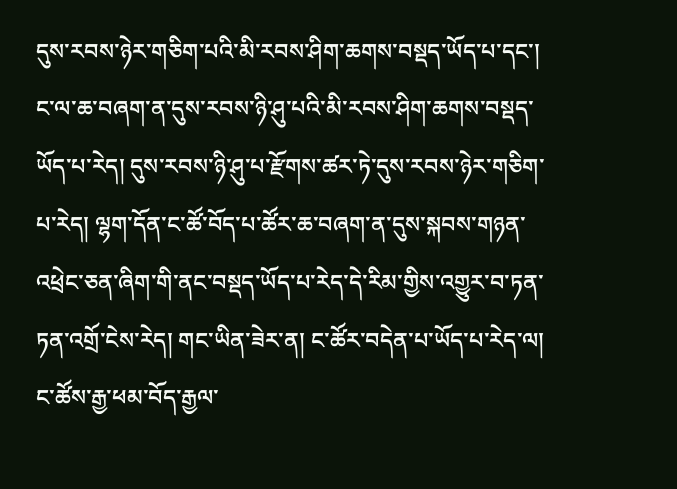དུས་རབས་ཉེར་གཅིག་པའི་མི་རབས་ཤིག་ཆགས་བསྡད་ཡོད་པ་དང་། ང་ལ་ཆ་བཞག་ན་དུས་རབས་ཉི་ཤུ་པའི་མི་རབས་ཤིག་ཆགས་བསྡད་ཡོད་པ་རེད། དུས་རབས་ཉི་ཤུ་པ་རྫོགས་ཚར་ཏེ་དུས་རབས་ཉེར་གཅིག་པ་རེད། ལྷག་དོན་ང་ཚོ་བོད་པ་ཚོར་ཆ་བཞག་ན་དུས་སྐབས་གཉན་འཕྲེང་ཅན་ཞིག་གི་ནང་བསྡད་ཡོད་པ་རེད་དེ་རིམ་གྱིས་འགྱུར་བ་ཏན་ཏན་འགྲོ་ངེས་རེད། གང་ཡིན་ཟེར་ན། ང་ཚོར་བདེན་པ་ཡོད་པ་རེད་ལ། ང་ཚོས་རྒྱ་ཕམ་བོད་རྒྱལ་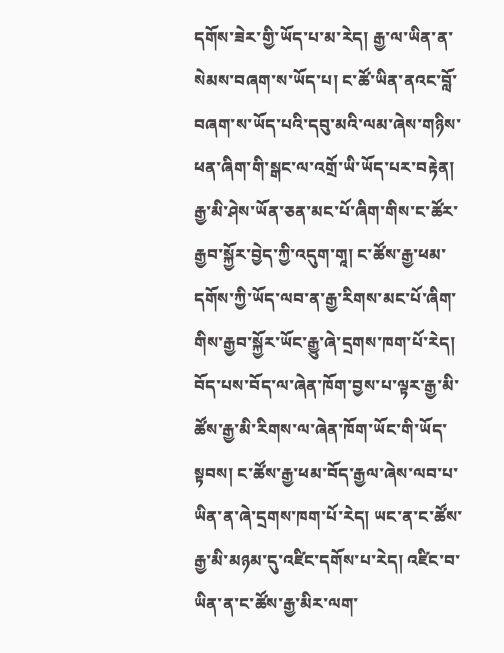དགོས་ཟེར་གྱི་ཡོད་པ་མ་རེད། རྒྱ་ལ་ཡིན་ན་སེམས་བཞག་ས་ཡོད་པ། ང་ཚོ་ཡིན་ནའང་བློ་བཞག་ས་ཡོད་པའི་དབུ་མའི་ལམ་ཞེས་གཉིས་ཕན་ཞིག་གི་སྒང་ལ་འགྲོ་ཡི་ཡོད་པར་བརྟེན། རྒྱ་མི་ཤེས་ཡོན་ཅན་མང་པོ་ཞིག་གིས་ང་ཚོར་རྒྱབ་སྐྱོར་བྱེད་ཀྱི་འདུག་གཱ། ང་ཚོས་རྒྱ་ཕམ་དགོས་ཀྱི་ཡོད་ལབ་ན་རྒྱ་རིགས་མང་པོ་ཞིག་གིས་རྒྱབ་སྐྱོར་ཡོང་རྒྱུ་ཞེ་དྲགས་ཁག་པོ་རེད། བོད་པས་བོད་ལ་ཞེན་ཁོག་བྱས་པ་ལྟར་རྒྱ་མི་ཚོས་རྒྱ་མི་རིགས་ལ་ཞེན་ཁོག་ཡོང་གི་ཡོད་སྟབས། ང་ཚོས་རྒྱ་ཕམ་བོད་རྒྱལ་ཞེས་ལབ་པ་ཡིན་ན་ཞེ་དྲགས་ཁག་པོ་རེད། ཡང་ན་ང་ཚོས་རྒྱ་མི་མཉམ་དུ་འཛིང་དགོས་པ་རེད། འཛིང་བ་ཡིན་ན་ང་ཚོས་རྒྱ་མིར་ལག་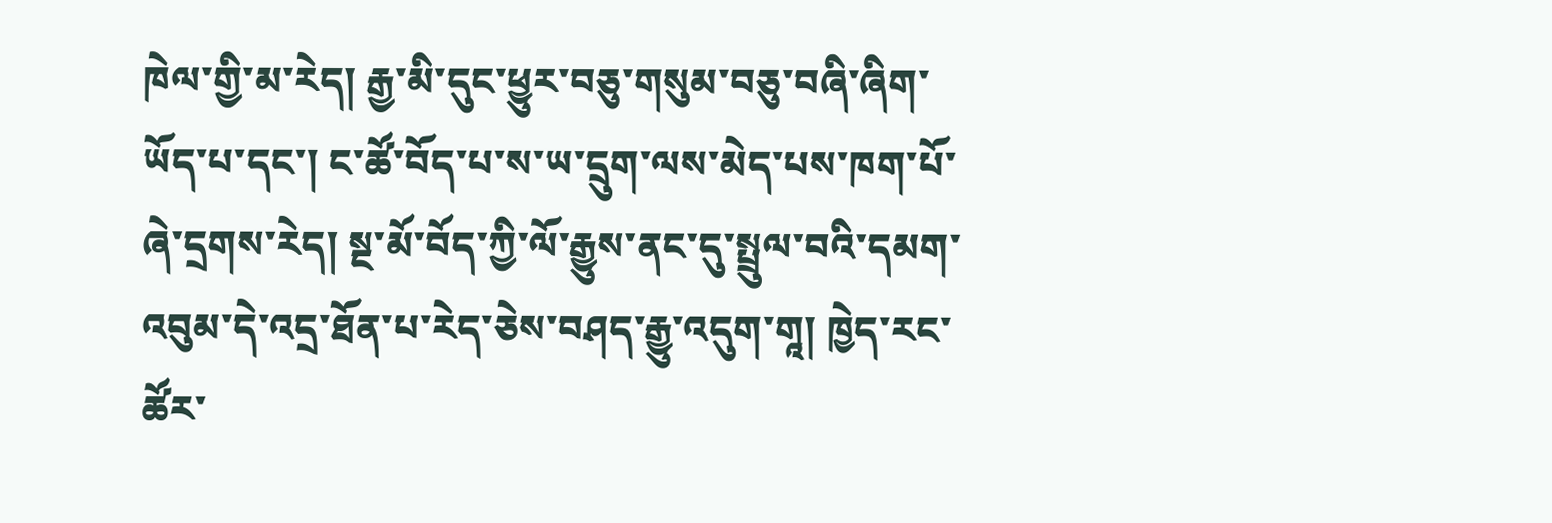ཁེལ་གྱི་མ་རེད། རྒྱ་མི་དུང་ཕྱུར་བཅུ་གསུམ་བཅུ་བཞི་ཞིག་ཡོད་པ་དང་། ང་ཚོ་བོད་པ་ས་ཡ་དྲུག་ལས་མེད་པས་ཁག་པོ་ཞེ་དྲགས་རེད། སྔ་མོ་བོད་ཀྱི་ལོ་རྒྱུས་ནང་དུ་སྤྲུལ་བའི་དམག་འབུམ་དེ་འདྲ་ཐོན་པ་རེད་ཅེས་བཤད་རྒྱུ་འདུག་གཱ། ཁྱེད་རང་ཚོར་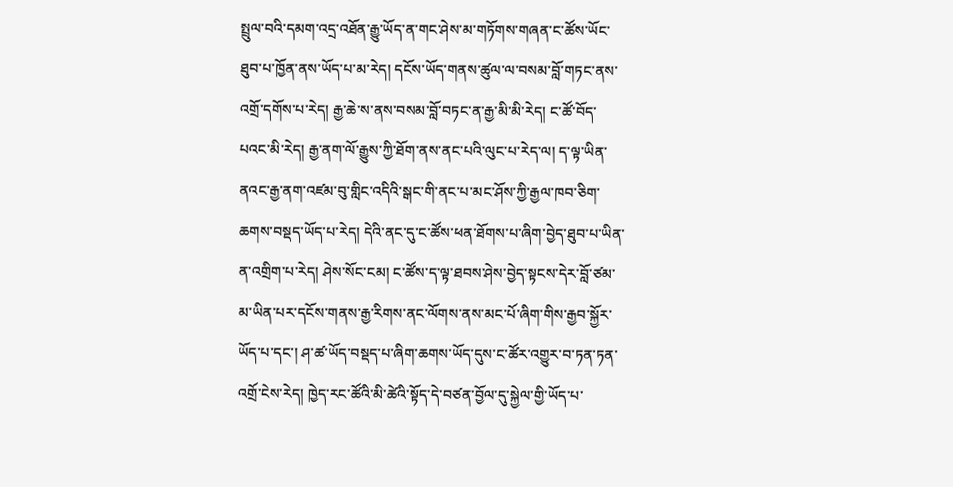སྤྲུལ་བའི་དམག་འདྲ་འཐོན་རྒྱུ་ཡོད་ན་གང་ཤེས་མ་གཏོགས་གཞན་ང་ཚོས་ཡོང་ཐུབ་པ་ཁྱོན་ནས་ཡོད་པ་མ་རེད། དངོས་ཡོད་གནས་ཚུལ་ལ་བསམ་བློ་གཏང་ནས་འགྲོ་དགོས་པ་རེད། རྒྱ་ཆེ་ས་ནས་བསམ་བློ་བཏང་ན་རྒྱ་མི་མི་རེད། ང་ཚོ་བོད་པའང་མི་རེད། རྒྱ་ནག་ལོ་རྒྱུས་ཀྱི་ཐོག་ནས་ནང་པའི་ལུང་པ་རེད་ལ། ད་ལྟ་ཡིན་ནའང་རྒྱ་ནག་འཛམ་བུ་གླིང་འདིའི་སྒང་གི་ནང་པ་མང་ཤོས་ཀྱི་རྒྱལ་ཁབ་ཅིག་ཆགས་བསྡད་ཡོད་པ་རེད། དེའི་ནང་དུ་ང་ཚོས་ཕན་ཐོགས་པ་ཞིག་བྱེད་ཐུབ་པ་ཡིན་ན་འགྲིག་པ་རེད། ཤེས་སོང་ངམ། ང་ཚོས་ད་ལྟ་ཐབས་ཤེས་བྱེད་སྟངས་དེར་བློ་ཙམ་མ་ཡིན་པར་དངོས་གནས་རྒྱ་རིགས་ནང་ལོགས་ནས་མང་པོ་ཞིག་གིས་རྒྱབ་སྐྱོར་ཡོད་པ་དང་། ཤ་ཚ་ཡོད་བསྡད་པ་ཞིག་ཆགས་ཡོད་དུས་ང་ཚོར་འགྱུར་བ་ཏན་ཏན་འགྲོ་ངེས་རེད། ཁྱེད་རང་ཚོའི་མི་ཚེའི་སྟོད་དེ་བཙན་བྱོལ་དུ་སྐྱེལ་གྱི་ཡོད་པ་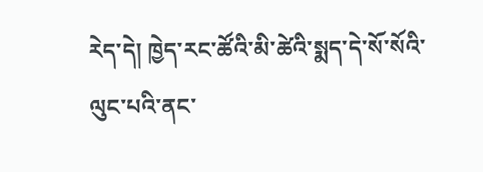རེད་དེ། ཁྱེད་རང་ཚོའི་མི་ཚེའི་སྨད་དེ་སོ་སོའི་ལུང་པའི་ནང་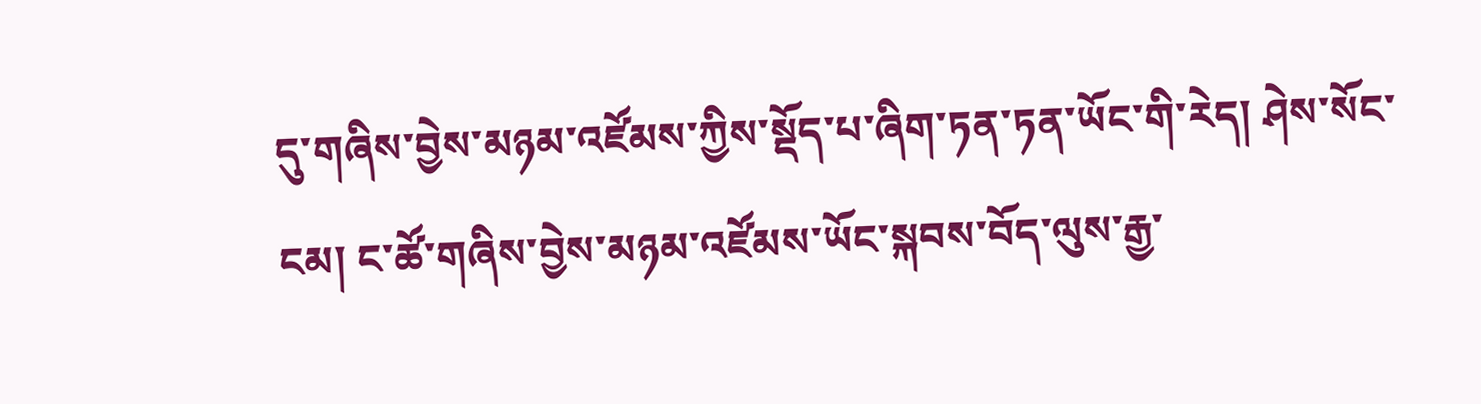དུ་གཞིས་བྱེས་མཉམ་འཛོམས་ཀྱིས་སྡོད་པ་ཞིག་ཏན་ཏན་ཡོང་གི་རེད། ཤེས་སོང་ངམ། ང་ཚོ་གཞིས་བྱེས་མཉམ་འཛོམས་ཡོང་སྐབས་བོད་ལུས་རྒྱ་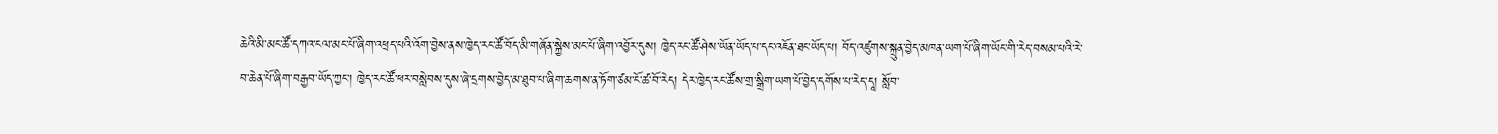ཆེའི་མི་མང་ཚོ་དཀའ་ངལ་མང་པོ་ཞིག་འཕྲད་པའི་འོག་བྱེས་ནས་ཁྱེད་རང་ཚོ་བོད་མི་གཞོན་སྐྱེས་མང་པོ་ཞིག་འབྱོར་དུས། ཁྱེད་རང་ཚོ་ཤེས་ཡོན་ཡོད་པ་དང་འཇོན་ཐང་ཡོད་པ། བོད་འཛུགས་སྐྲུན་བྱེད་མཁན་ཡག་པོ་ཞིག་ཡོང་གི་རེད་བསམ་པའི་རེ་བ་ཆེན་པོ་ཞིག་བརྒྱབ་ཡོད་ཀྱང་། ཁྱེད་རང་ཚོ་ཕར་བསླེབས་དུས་ཞེ་དྲགས་བྱེད་མ་ཐུབ་པ་ཞིག་ཆགས་ན་ཏོག་ཙམ་ངོ་ཚ་བོ་རེད། དེར་ཁྱེད་རང་ཚོས་གྲ་སྒྲིག་ཡག་པོ་བྱེད་དགོས་པ་རེད་དཱ། སློབ་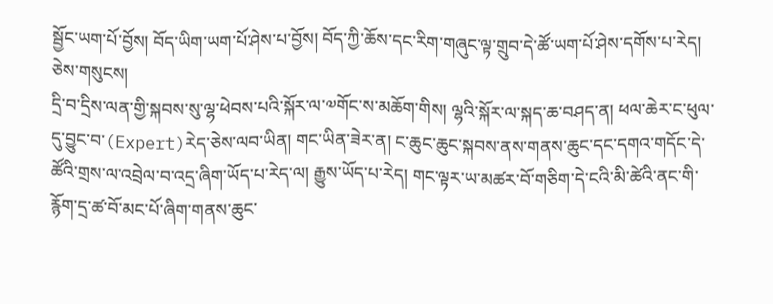སྦྱོང་ཡག་པོ་བྱོས། བོད་ཡིག་ཡག་པོ་ཤེས་པ་བྱོས། བོད་ཀྱི་ཆོས་དང་རིག་གཞུང་ལྟ་གྲུབ་དེ་ཚོ་ཡག་པོ་ཤེས་དགོས་པ་རེད། ཅེས་གསུངས།
དྲི་བ་དྲིས་ལན་གྱི་སྐབས་སུ་ལྷ་ཕེབས་པའི་སྐོར་ལ་༧གོང་ས་མཆོག་གིས། ལྷའི་སྐོར་ལ་སྐད་ཆ་བཤད་ན། ཕལ་ཆེར་ང་ཕུལ་དུ་བྱུང་བ་(Expert)རེད་ཅེས་ལབ་ཡིན། གང་ཡིན་ཟེར་ན། ང་ཆུང་ཆུང་སྐབས་ནས་གནས་ཆུང་དང་དགའ་གདོང་དེ་ཚོའི་གྲས་ལ་འབྲེལ་བ་འདྲ་ཞིག་ཡོད་པ་རེད་ལ། རྒྱུས་ཡོད་པ་རེད། གང་ལྟར་ཡ་མཚར་བོ་གཅིག་དེ་ངའི་མི་ཚེའི་ནང་གི་རྙོག་དྲ་ཚ་བོ་མང་པོ་ཞིག་གནས་ཆུང་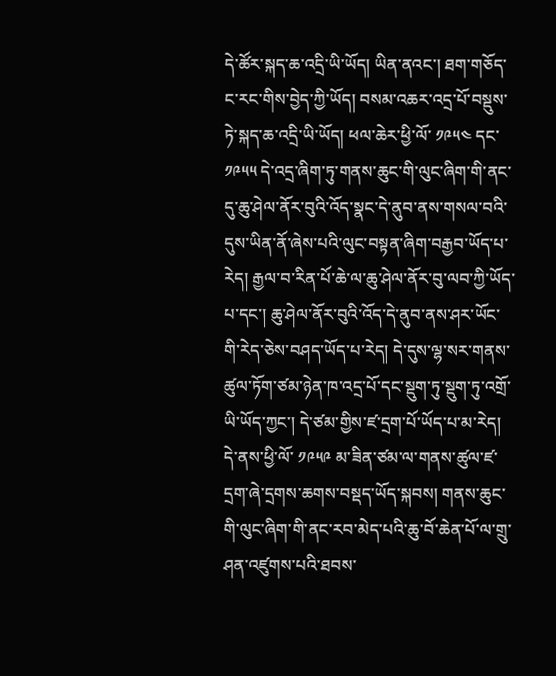དེ་ཚོར་སྐད་ཆ་འདྲི་ཡི་ཡོད། ཡིན་ནའང་། ཐག་གཅོད་ང་རང་གིས་བྱེད་ཀྱི་ཡོད། བསམ་འཆར་འདྲ་པོ་བསྡུས་ཏེ་སྐད་ཆ་འདྲི་ཡི་ཡོད། ཕལ་ཆེར་ཕྱི་ལོ་ ༡༩༥༤ དང་ ༡༩༥༥ དེ་འདྲ་ཞིག་ཏུ་གནས་ཆུང་གི་ལུང་ཞིག་གི་ནང་དུ་ཆུ་ཤེལ་ནོར་བུའི་འོད་སྣང་དེ་ནུབ་ནས་གསལ་བའི་དུས་ཡིན་ནོ་ཞེས་པའི་ལུང་བསྟན་ཞིག་བརྒྱབ་ཡོད་པ་རེད། རྒྱལ་བ་རིན་པོ་ཆེ་ལ་ཆུ་ཤེལ་ནོར་བུ་ལབ་ཀྱི་ཡོད་པ་དང་། ཆུ་ཤེལ་ནོར་བུའི་འོད་དེ་ནུབ་ནས་ཤར་ཡོང་གི་རེད་ཅེས་བཤད་ཡོད་པ་རེད། དེ་དུས་ལྷ་སར་གནས་ཚུལ་ཏོག་ཙམ་ཉེན་ཁ་འདྲ་པོ་དང་སྡུག་ཏུ་སྡུག་ཏུ་འགྲོ་ཡི་ཡོད་ཀྱང་། དེ་ཙམ་གྱིས་ཛ་དྲག་པོ་ཡོད་པ་མ་རེད། དེ་ནས་ཕྱི་ལོ་ ༡༩༥༩ མ་ཟིན་ཙམ་ལ་གནས་ཚུལ་ཛ་དྲག་ཞེ་དྲགས་ཆགས་བསྡད་ཡོད་སྐབས། གནས་ཆུང་གི་ལུང་ཞིག་གི་ནང་རབ་མེད་པའི་ཆུ་བོ་ཆེན་པོ་ལ་གྲུ་ཤན་འཛུགས་པའི་ཐབས་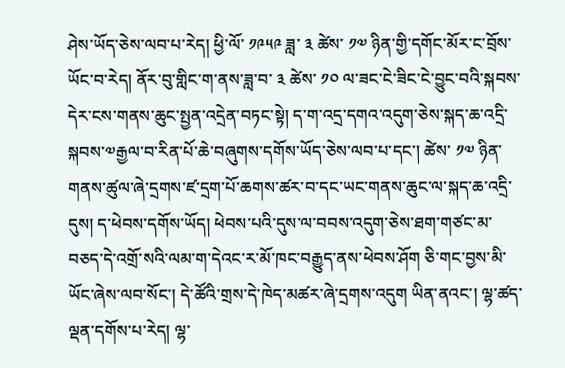ཤེས་ཡོད་ཅེས་ལབ་པ་རེད། ཕྱི་ལོ་ ༡༩༥༩ ཟླ་ ༣ ཚེས་ ༡༧ ཉིན་གྱི་དགོང་མོར་ང་བྲོས་ཡོང་བ་རེད། ནོར་བུ་གླིང་ག་ནས་ཟླ་བ་ ༣ ཚེས་ ༡༠ ལ་ཟང་ངེ་ཟིང་ངེ་བྱུང་བའི་སྐབས་དེར་ངས་གནས་ཆུང་སྤྱན་འདྲེན་བཏང་སྟེ། ད་ག་འདྲ་དགའ་འདུག་ཅེས་སྐད་ཆ་འདྲི་སྐབས་༧རྒྱལ་བ་རིན་པོ་ཆེ་བཞུགས་དགོས་ཡོད་ཅེས་ལབ་པ་དང་། ཚེས་ ༡༧ ཉིན་གནས་ཚུལ་ཞེ་དྲགས་ཛ་དྲག་པོ་ཆགས་ཚར་བ་དང་ཡང་གནས་ཆུང་ལ་སྐད་ཆ་འདྲི་དུས། ད་ཕེབས་དགོས་ཡོད། ཕེབས་པའི་དུས་ལ་བབས་འདུག་ཅེས་ཐག་གཙང་མ་བཅད་དེ་འགྲོ་སའི་ལམ་ག་དེའང་ར་མོ་ཁང་བརྒྱུད་ནས་ཕེབས་ཤོག ཅི་གང་བྱས་མི་ཡོང་ཞེས་ལབ་སོང་། དེ་ཚོའི་གྲས་དེ་ཁེད་མཚར་ཞེ་དྲགས་འདུག ཡིན་ནའང་། ལྷ་ཚད་ལྡན་དགོས་པ་རེད། ལྷ་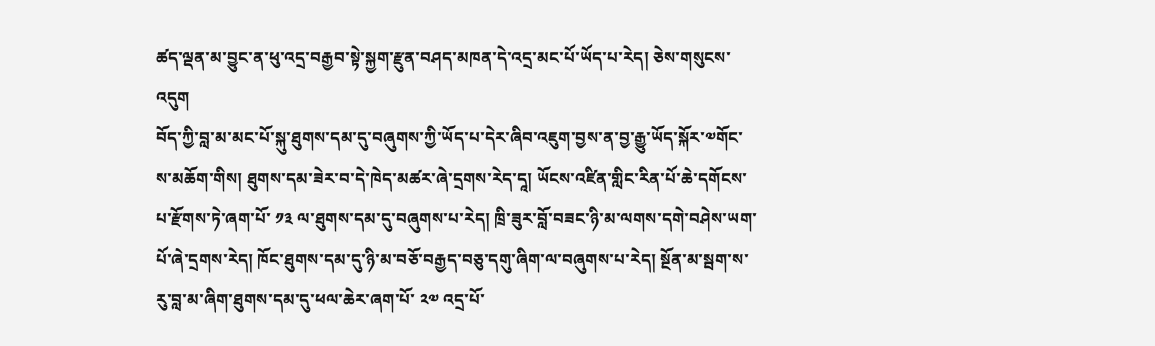ཚད་ལྡན་མ་བྱུང་ན་ཕུ་འདྲ་བརྒྱབ་སྟེ་སྐྱག་རྫུན་བཤད་མཁན་དེ་འདྲ་མང་པོ་ཡོད་པ་རེད། ཅེས་གསུངས་འདུག
བོད་ཀྱི་བླ་མ་མང་པོ་སྐུ་ཐུགས་དམ་དུ་བཞུགས་ཀྱི་ཡོད་པ་དེར་ཞིབ་འཇུག་བྱས་ན་བྱ་རྒྱུ་ཡོད་སྐོར་༧གོང་ས་མཆོག་གིས། ཐུགས་དམ་ཟེར་བ་དེ་ཁེད་མཚར་ཞེ་དྲགས་རེད་དཱ། ཡོངས་འཛིན་གླིང་རིན་པོ་ཆེ་དགོངས་པ་རྫོགས་ཏེ་ཞག་པོ་ ༡༣ ལ་ཐུགས་དམ་དུ་བཞུགས་པ་རེད། ཁྲི་ཟུར་བློ་བཟང་ཉི་མ་ལགས་དགེ་བཤེས་ཡག་པོ་ཞེ་དྲགས་རེད། ཁོང་ཐུགས་དམ་དུ་ཉི་མ་བཅོ་བརྒྱད་བཅུ་དགུ་ཞིག་ལ་བཞུགས་པ་རེད། སྔོན་མ་སྦག་ས་རུ་བླ་མ་ཞིག་ཐུགས་དམ་དུ་ཕལ་ཆེར་ཞག་པོ་ ༢༧ འདྲ་པོ་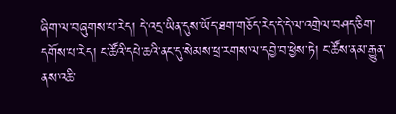ཞིག་ལ་བཞུགས་པ་རེད། དེ་འདྲ་ཡིན་དུས་ཡོད་ཐག་གཅོད་རེད་དེ་དེ་ལ་འགྲེལ་བཤད་ཅིག་དགོས་པ་རེད། ང་ཚོའི་དཔེ་ཆའི་ནང་དུ་སེམས་ཕྲ་རགས་ལ་དབྱེ་བ་ཕྱེས་ཏེ། ང་ཚོས་ནམ་རྒྱུན་ནས་འཆི་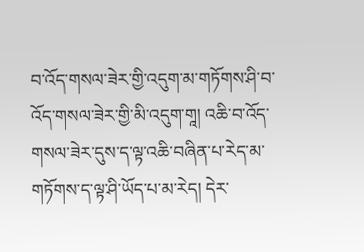བ་འོད་གསལ་ཟེར་གྱི་འདུག་མ་གཏོགས་ཤི་བ་འོད་གསལ་ཟེར་གྱི་མི་འདུག་གཱ། འཆི་བ་འོད་གསལ་ཟེར་དུས་ད་ལྟ་འཆི་བཞིན་པ་རེད་མ་གཏོགས་ད་ལྟ་ཤི་ཡོད་པ་མ་རེད། དེར་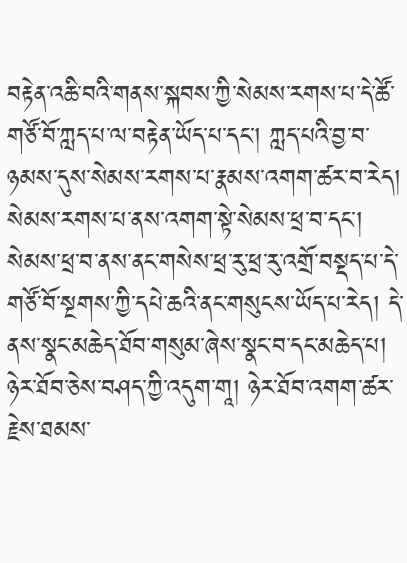བརྟེན་འཆི་བའི་གནས་སྐབས་ཀྱི་སེམས་རགས་པ་དེ་ཚོ་གཙོ་བོ་ཀླད་པ་ལ་བརྟེན་ཡོད་པ་དང་། ཀླད་པའི་བྱ་བ་ཉམས་དུས་སེམས་རགས་པ་རྣམས་འགག་ཚར་བ་རེད། སེམས་རགས་པ་ནས་འགག་སྟེ་སེམས་ཕྲ་བ་དང་། སེམས་ཕྲ་བ་ནས་ནང་གསེས་ཕྲ་རུ་ཕྲ་རུ་འགྲོ་བསྡད་པ་དེ་གཙོ་བོ་སྔགས་ཀྱི་དཔེ་ཆའི་ནང་གསུངས་ཡོད་པ་རེད། དེ་ནས་སྣང་མཆེད་ཐོབ་གསུམ་ཞེས་སྣང་བ་དང་མཆེད་པ། ཉེར་ཐོབ་ཅེས་བཤད་ཀྱི་འདུག་གཱ། ཉེར་ཐོབ་འགག་ཚར་རྗེས་ཐམས་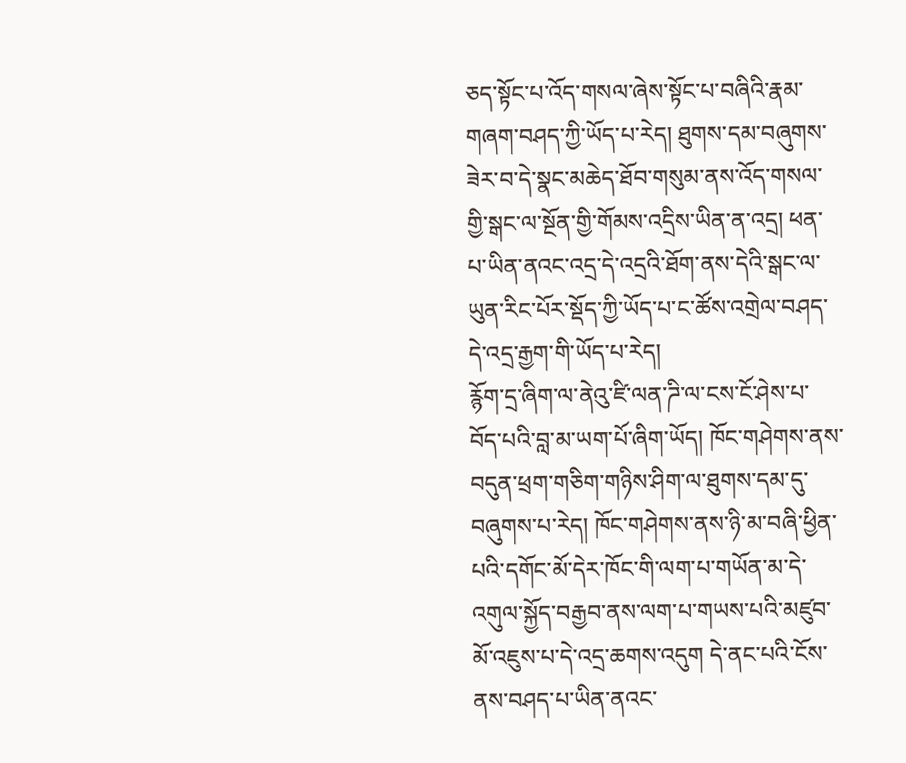ཅད་སྟོང་པ་འོད་གསལ་ཞེས་སྟོང་པ་བཞིའི་རྣམ་གཞག་བཤད་ཀྱི་ཡོད་པ་རེད། ཐུགས་དམ་བཞུགས་ཟེར་བ་དེ་སྣང་མཆེད་ཐོབ་གསུམ་ནས་འོད་གསལ་གྱི་སྒང་ལ་སྔོན་གྱི་གོམས་འདྲིས་ཡིན་ན་འདྲ། ཕན་པ་ཡིན་ནའང་འདྲ་དེ་འདྲའི་ཐོག་ནས་དེའི་སྒང་ལ་ཡུན་རིང་པོར་སྡོད་ཀྱི་ཡོད་པ་ང་ཚོས་འགྲེལ་བཤད་དེ་འདྲ་རྒྱག་གི་ཡོད་པ་རེད།
རྙོག་དྲ་ཞིག་ལ་ནེའུ་ཛི་ལན་ཌི་ལ་ངས་ངོ་ཤེས་པ་བོད་པའི་བླ་མ་ཡག་པོ་ཞིག་ཡོད། ཁོང་གཤེགས་ནས་བདུན་ཕྲག་གཅིག་གཉིས་ཤིག་ལ་ཐུགས་དམ་དུ་བཞུགས་པ་རེད། ཁོང་གཤེགས་ནས་ཉི་མ་བཞི་ཕྱིན་པའི་དགོང་མོ་དེར་ཁོང་གི་ལག་པ་གཡོན་མ་དེ་འགུལ་སྐྱོད་བརྒྱབ་ནས་ལག་པ་གཡས་པའི་མཛུབ་མོ་འཇུས་པ་དེ་འདྲ་ཆགས་འདུག དེ་ནང་པའི་ངོས་ནས་བཤད་པ་ཡིན་ནའང་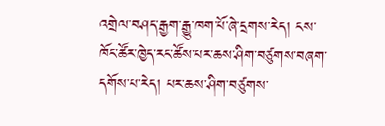འགྲེལ་བཤད་རྒྱག་རྒྱུ་ཁག་པོ་ཞེ་དྲགས་རེད། ངས་ཁོང་ཚོར་ཁྱེད་རང་ཚོས་པར་ཆས་ཤིག་བཙུགས་བཞག་དགོས་པ་རེད། པར་ཆས་ཤིག་བཙུགས་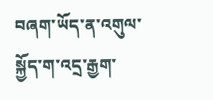བཞག་ཡོད་ན་འགུལ་སྐྱོད་ག་འདྲ་རྒྱག་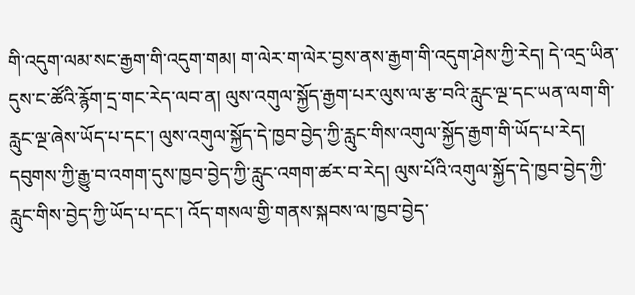གི་འདུག་ལམ་སང་རྒྱག་གི་འདུག་གམ། ག་ལེར་ག་ལེར་བྱས་ནས་རྒྱག་གི་འདུག་ཤེས་ཀྱི་རེད། དེ་འདྲ་ཡིན་དུས་ང་ཚོའི་རྙོག་དྲ་གང་རེད་ལབ་ན། ལུས་འགུལ་སྐྱོད་རྒྱག་པར་ལུས་ལ་རྩ་བའི་རླུང་ལྔ་དང་ཡན་ལག་གི་རླུང་ལྔ་ཞེས་ཡོད་པ་དང་། ལུས་འགུལ་སྐྱོད་དེ་ཁྱབ་བྱེད་ཀྱི་རླུང་གིས་འགུལ་སྐྱོད་རྒྱག་གི་ཡོད་པ་རེད། དབུགས་ཀྱི་རྒྱུ་བ་འགག་དུས་ཁྱབ་བྱེད་ཀྱི་རླུང་འགག་ཚར་བ་རེད། ལུས་པོའི་འགུལ་སྐྱོད་དེ་ཁྱབ་བྱེད་ཀྱི་རླུང་གིས་བྱེད་ཀྱི་ཡོད་པ་དང་། འོད་གསལ་གྱི་གནས་སྐབས་ལ་ཁྱབ་བྱེད་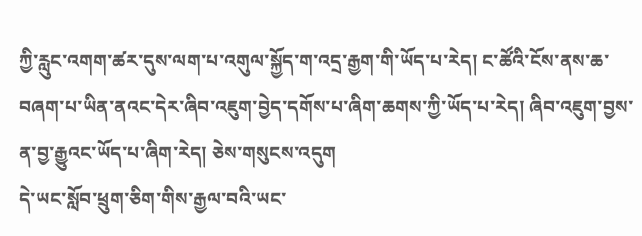ཀྱི་རླུང་འགག་ཚར་དུས་ལག་པ་འགུལ་སྐྱོད་ག་འདྲ་རྒྱག་གི་ཡོད་པ་རེད། ང་ཚོའི་ངོས་ནས་ཆ་བཞག་པ་ཡིན་ནའང་དེར་ཞིབ་འཇུག་བྱེད་དགོས་པ་ཞིག་ཆགས་ཀྱི་ཡོད་པ་རེད། ཞིབ་འཇུག་བྱས་ན་བྱ་རྒྱུའང་ཡོད་པ་ཞིག་རེད། ཅེས་གསུངས་འདུག
དེ་ཡང་སློབ་ཕྲུག་ཅིག་གིས་རྒྱལ་བའི་ཡང་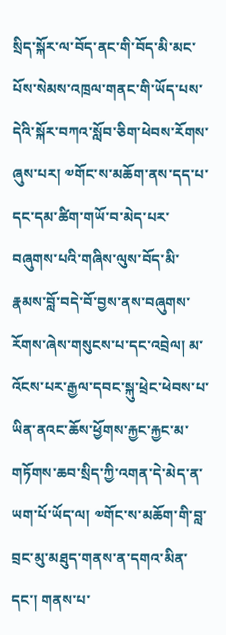སྲིད་སྐོར་ལ་བོད་ནང་གི་བོད་མི་མང་པོས་སེམས་འཁྲལ་གནང་གི་ཡོད་པས་དེའི་སྐོར་བཀའ་སློབ་ཅིག་ཕེབས་རོགས་ཞུས་པར། ༧གོང་ས་མཆོག་ནས་དད་པ་དང་དམ་ཚིག་གཡོ་བ་མེད་པར་བཞུགས་པའི་གཞིས་ལུས་བོད་མི་རྣམས་བློ་བདེ་བོ་བྱས་ནས་བཞུགས་རོགས་ཞེས་གསུངས་པ་དང་འབྲེལ། མ་འོངས་པར་རྒྱལ་དབང་སྐུ་ཕྲེང་ཕེབས་པ་ཡིན་ནའང་ཆོས་ཕྱོགས་རྐྱང་རྐྱང་མ་གཏོགས་ཆབ་སྲིད་ཀྱི་འགན་དེ་མེད་ན་ཡག་པོ་ཡོད་ལ། ༧གོང་ས་མཆོག་གི་བླ་བྲང་མུ་མཐུད་གནས་ན་དགའ་མིན་དང་། གནས་པ་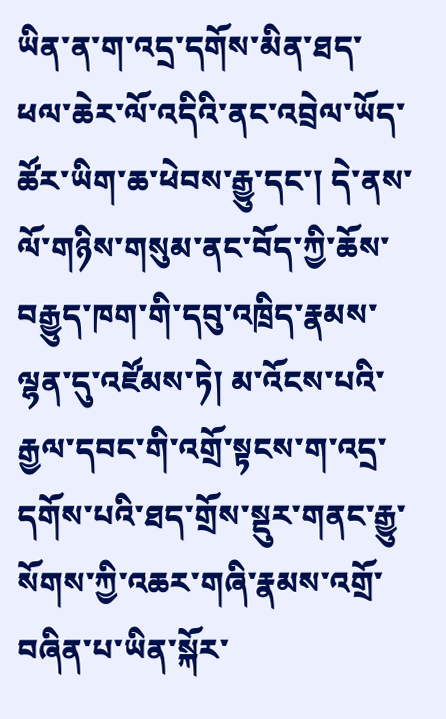ཡིན་ན་ག་འདྲ་དགོས་མིན་ཐད་ཕལ་ཆེར་ལོ་འདིའི་ནང་འབྲེལ་ཡོད་ཚོར་ཡིག་ཆ་ཕེབས་རྒྱུ་དང་། དེ་ནས་ལོ་གཉིས་གསུམ་ནང་བོད་ཀྱི་ཆོས་བརྒྱུད་ཁག་གི་དབུ་འཁྲིད་རྣམས་ལྷན་དུ་འཛོམས་ཏེ། མ་འོངས་པའི་རྒྱལ་དབང་གི་འགྲོ་སྟངས་ག་འདྲ་དགོས་པའི་ཐད་གྲོས་སྡུར་གནང་རྒྱུ་སོགས་ཀྱི་འཆར་གཞི་རྣམས་འགྲོ་བཞིན་པ་ཡིན་སྐོར་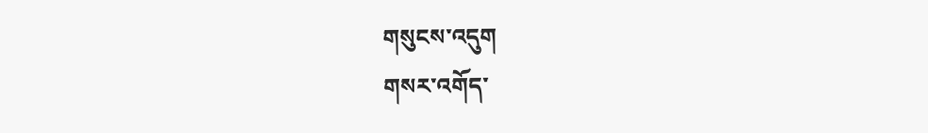གསུངས་འདུག
གསར་འགོད་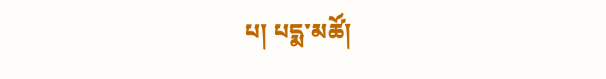པ། པདྨ་མཚོ།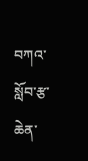བཀའ་སློབ་རྩ་ཆེན་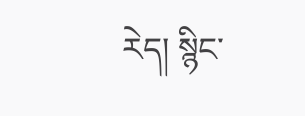རེད། སྙིང་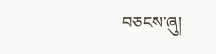བཅངས་ཞུ།